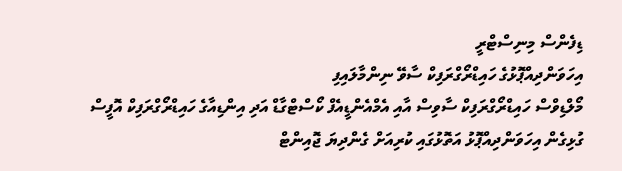ޑިފެންސް މިނިސްޓްރީ
އިހަވަންދިއްޕޮޅުގެ ހައިޑްރޯގްރަފިކް ސާވޭ ނިންމާލައިފި
މޯލްޑިވްސް ހައިޑްރޯގްރަފިކް ސާވިސް އާއި އެމްއެންޑީއެފް ކޯސްޓްގާޑް އަދި އިންޑިއާގެ ހައިޑްރޯގްރަފިކް އޮފީސް ގުޅިގެން އިހަވަންދިއްޕޮޅު އަތޮޅުގައި ކުރިއަށް ގެންދިޔަ ޖޮއިންޓް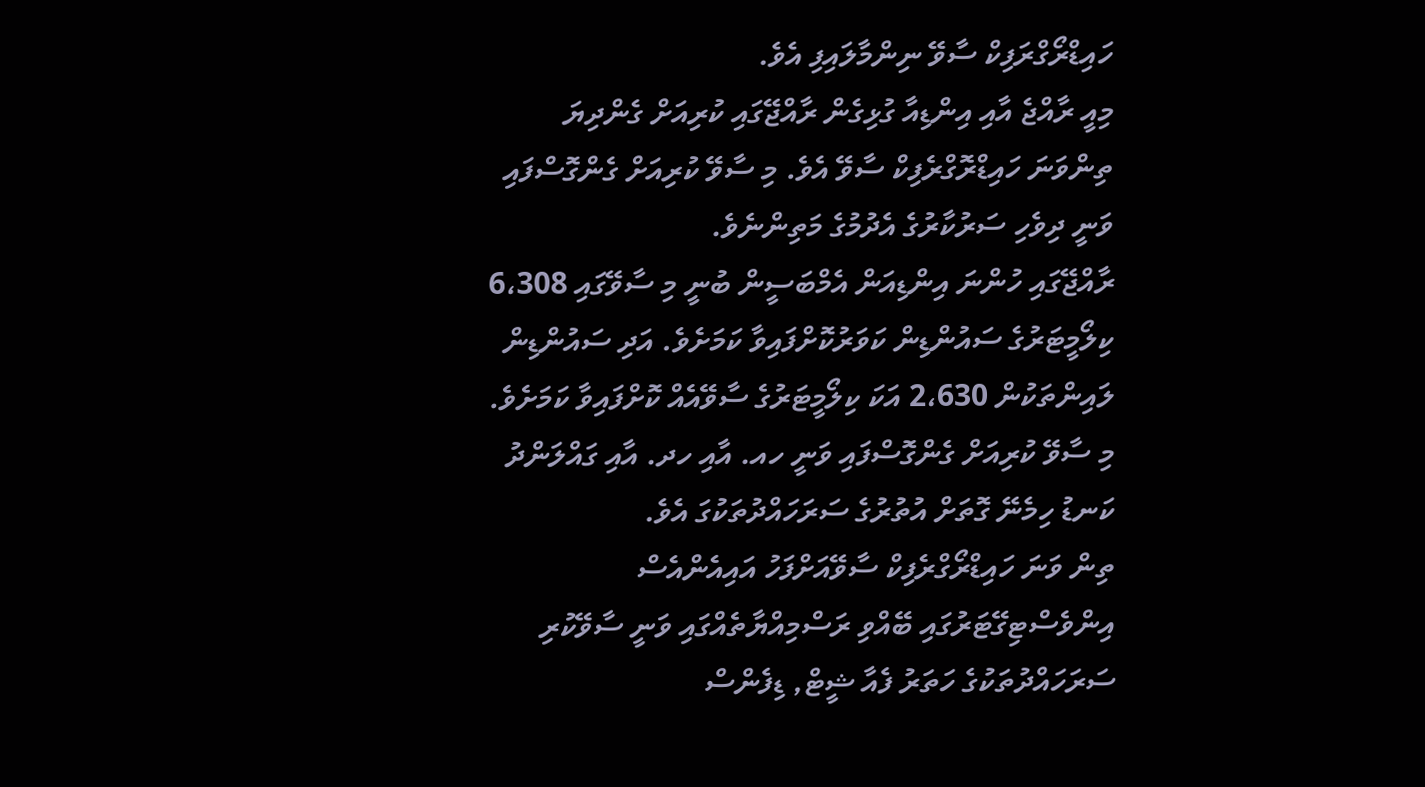ހައިޑްރޯގްރަފިކް ސާވޭ ނިންމާލައިފި އެވެ.
މިއީ ރާއްޖެ އާއި އިންޑިއާ ގުޅިގެން ރާއްޖޭގައި ކުރިއަށް ގެންދިޔަ ތިންވަނަ ހައިޑްރޮގްރެފިކް ސާވޭ އެވެ. މި ސާވޭ ކުރިއަށް ގެންގޮސްފައި ވަނީ ދިވެހި ސަރުކާރުގެ އެދުމުގެ މަތިންނެވެ.
ރާއްޖޭގައި ހުންނަ އިންޑިއަން އެމްބަސީން ބުނީ މި ސާވޭގައި 6،308 ކިލޯމީޓަރުގެ ސައުންޑިން ކަވަރުކޮށްފައިވާ ކަމަށެވެ. އަދި ސައުންޑިން ލައިންތަކުން 2،630 އަކަ ކިލޯމީޓަރުގެ ސާވޭއެއް ކޮށްފައިވާ ކަމަށެވެ.
މި ސާވޭ ކުރިއަށް ގެންގޮސްފައި ވަނީ ހއ. އާއި ހދ. އާއި ގައްލަންދު ކަނޑު ހިމެނޭ ގޮތަށް އުތުރުގެ ސަރަހައްދުތަކުގަ އެވެ.
ތިން ވަނަ ހައިޑްރޯގްރެފިކް ސާވޭއަށްފަހު އައިއެންއެސް އިންވެސްޓިގޭޓަރުގައި ބޭއްވި ރަސްމިއްޔާތެއްގައި ވަނީ ސާވޭކުރި ސަރަހައްދުތަކުގެ ހަތަރު ފެއާ ޝީޓް, ޑިފެންސް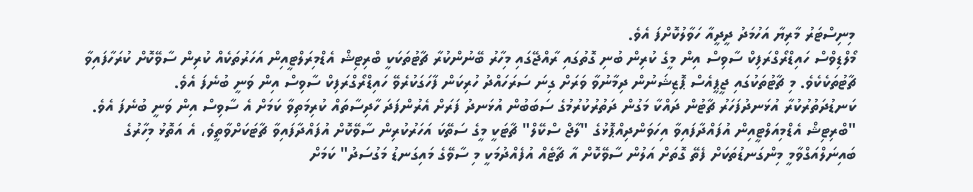މިނިސްޓަރު މާރިޔާ އަހުމަދު ދީދީއާ ހަވާލުކޮށްފަ އެވެ.
މޯލްޑިވްސް ހައިޑްރޯގްރަފިކް ސާވިސް އިން މީގެ ކުރިން ބުނި ގޮތުގައި ރާއްޖޭގައި މިހާރު ބޭނުންކުރާ ޗާޓުތަކަކީ ބްރިޓިޝް އެޑްމިރަލްޓީއިން އަހަރުތަކެއް ކުރިން ސާވޭކޮށް ކުރަހާފައިވާ ޗާޓުތަކެކެވެ. މި ޗާޓުތަކުގައި ޖީޕީއެސް ޕޮޒިޝަނުން ދިމާނުވާ ވަރަށް ގިނަ ސަރަހައްދު ހުރިކަން ފާހަގަކުރެވޭ ހައިޑްރޯގްރަފިކް ސާވިސް އިން ވަނީ ބުނެފަ އެވެ.
ކަނޑުދަތުރުކުރާ އުޅަނދުފަހަރު ޗާޓުން ދައްކާ މަގުން ދަތުރުކުރުމުގެ ސަބަބުން އުޅަނދު ފަރަށް އެރުންފަދަ ހާދިސާތައް ކުރިމަތިވާ ކަމަށް އެ ސާވިސް އިން ވަނީ ބުނެފަ އެވެ.
"ބްރިޓިޝް އެޑްމިއަލްޓީއިން އުފައްދާފައިވާ އިހަވަންދިއްޕޮޅުގެ "ލާޖް ސްކޭލް" ޗާޓަކީ މީގެ ސަތޭކަ އަހަރުކުރިން ސާވޭކޮށް އުފައްދާފައިވާ ޗާޓަކަށްވާތީވެ، އެ އަތޮޅު މިހާރުގެ ބައިނަލްއަގްވާމީ މިންގަނޑުތަކަށް ފެތޭ ގޮތަށް އަލުން ސާވޭކޮށް އާ ޗާޓެއް އުފެއްދުމަކީ މި ސާވޭގެ މައިގަނޑު މަގުސަދު" ކަމަށް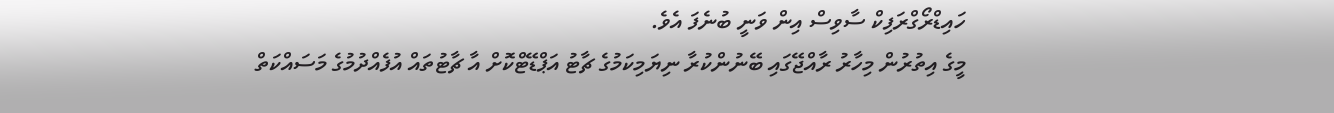ހައިޑްރޯގްރަފިކް ސާވިސް އިން ވަނީ ބުނެފަ އެވެ.
މީގެ އިތުރުން މިހާރު ރާއްޖޭގައި ބޭނުންކުރާ ނިޔަމިކަމުގެ ޗާޓު އަޕްޑޭޓްކޮށް އާ ޗާޓުތައް އުފެއްދުމުގެ މަސައްކަތް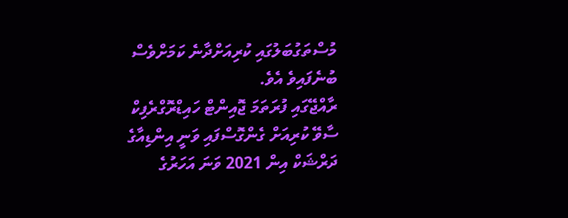މުސްތަގުބަލުގައި ކުރިއަށްދާނެ ކަމަށްވެސް ބުނެފައިވެ އެވެ.
ރާއްޖޭގައި ފުރަތަމަ ޖޮއިންޓް ހައިޑްރޮގްރެފިކް ސާވޭ ކުރިއަށް ގެންގޮސްފައި ވަނީ އިންޑިއާގެ ދަރްޝަކް އިން 2021 ވަނަ އަހަރުގެ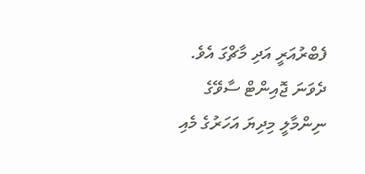ފެބްރުއަރީ އަދި މާޗްގަ އެވެ. ދެވަނަ ޖޮއިންޓް ސާވޭގެ ނިންމާލީ މިދިޔަ އަހަރުގެ މެއި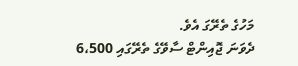މަހުގެ ތެރޭގަ އެވެ.
ދެވަނަ ޖޮއިންޓް ސާވޭގެ ތެރޭގައި 6،500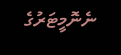ނެނޮމީޓަރުގެ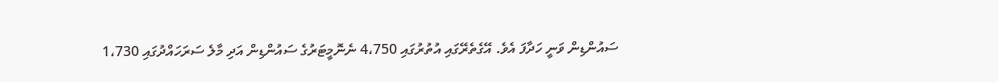ސައުންޑިން ވަނީ ހަދާފަ އެވެ. އޭގެތެރޭގައި އުތުރުގައި 4،750 ނެނޮމީޓަރުގެ ސައުންޑިން އަދި މާލެ ސަރަހައްދުގައި 1،730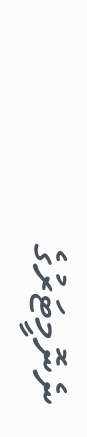ނެނޮމީޓަރުގެ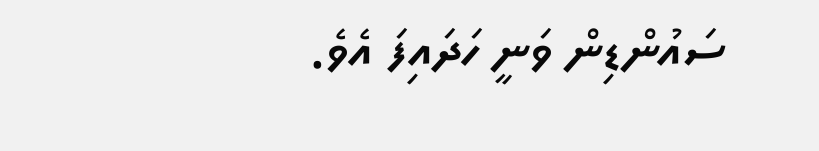ސައުންޑިން ވަނީ ހަދައިފަ އެވެ.